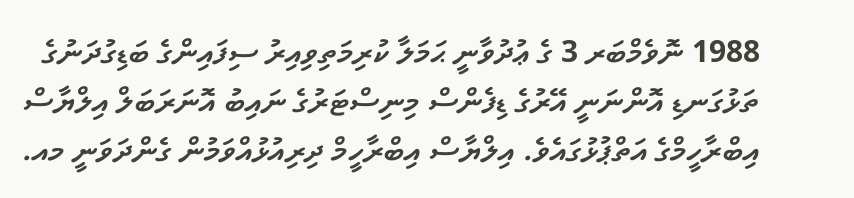1988 ނޮވެމްބަރ 3 ގެ ޢުދުވާނީ ޙަމަލާ ކުރިމަތިވިއިރު ސިފައިންގެ ބަޑިގުދަނުގެ ތަޅުގަނޑި އޮންނަނީ އޭރުގެ ޑިފެންސް މިނިސްޓަރުގެ ނައިބު އޮނަރަބަލް އިލްޔާސް އިބްރާހީމްގެ އަތްޕުޅުގައެވެ. އިލްޔާސް އިބްރާހީމް ދިރިއުޅުއްވަމުން ގެންދަވަނީ މއ.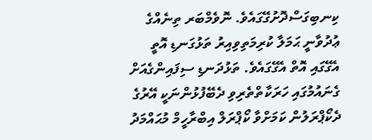ކިނބިގަސްދޮށުގޭގައެވެ. ނޮވެމްބަރ ތިނެއްގެ ޢުދުވާނީ ޙަމަލާ ކުރިމަތިވިއިރު ތަޅުގަނޑި އޮތީ އެގޭގައި އޮތް އެގޭގައެވެ. ތަޅުދަނޑި ސިފައިންގެއަށް ގެނައުމުގައި ހަރަކާތްތެރިވި ދެބޭފުޅުންނަކީ އޭރުގެ ދެކޯޕްރަލުން ކަމަށްވާ ކޯޕްރަލް އިބްރާހީމް މުޙައްމަދު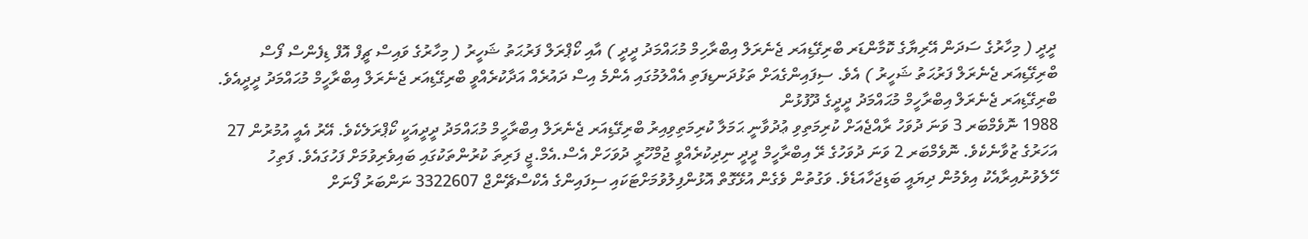ދީދީ ( މިހާރުގެ ސަދަން އޭރިޔާގެ ކޮމާންޑަރ ބްރިގޭޑިއަރ ޖެނެރަލް އިބްރާހިމް މުޙައްމަދު ދީދީ ) އާއި ކޯޕްރަލް ފަރުޙަތު ޝަހީރު ( މިހާރުގެ ވައިސް ޗީފް އޮފް ޑިފެންސް ފޯސް ބްރިގޭޑިއަރ ޖެނެރަލް ފަރުޙަތު ޝަހީރު ) އެވެ. ސިފައިންގެއަށް ތަޅުދަނޑިފަތި އެއްލުމުގައި އެންމެ އިސް ދައުރެއް އަދާކުރެއްވީ ބްރިގޭޑިއަރ ޖެނެރަލް އިބްރާހީމް މުޙައްމަދު ދީދީއެވެ.
ބްރިގޭޑިއަރ ޖެނެރަލް އިބްރާހީމް މުޙައްމަދު ދީދީގެ ދޫފުޅުން
1988 ނޮވެމްބަރ 3 ވަނަ ދުވަހު ރާއްޖެއަށް ކުރިމަތިވި ޢުދުވާނީ ޙަމަލާ ކުރިމަތިވިއިރު ބްރިގޭޑިއަރ ޖެނެރަލް އިބްރާހީމް މުޙައްމަދު ދީދީއަކީ ކޯޕްރަލެކެވެ. އޭރު އެއީ އުމުރުން 27 އަހަރުގެ ޒުވާނެކެވެ. ނޮވެމްބަރ 2 ވަނަ ދުވަހުގެ ރޭ އިބްރާހީމް ދީދީ ނިދިކުރެއްވީ ޖުމްހޫރީ ދުވަހަށް އެސް.އެމް.ޖީ ފަރިތަ ކުރުންތަކުގައި ބައިވެރިވުމަށް ފަހުގައެވެ. ފަތިހު ހޭލެވުނުއިރާއެކު އިވެމުން ދިޔައީ ބަޑިޖަހާއަޑެވެ. ވަގުތުން ވެގެން އުޅޭގޮތް އޮޅުންފިލުވުމަށްޓަކައި ސިފައިންގެ އެކްސްޗޭންޖް 3322607 ނަންބަރު ފޯނަށް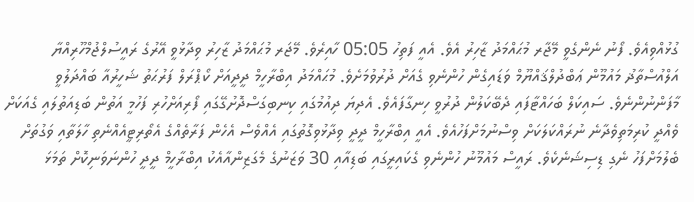ގުޅުއްވިއެވެ. ފޯނު ނެންގެވީ މޭޖާރ މުޙައްމަދު ޒާހިރު އެވެ. އެއީ ފަތިހު 05:05 ހާއިރެވެ. މޭޖަރ މުޙައްމަދު ޒާހިރު ވިދާޅުވީ އޭރުގެ ރައީސުލްޖުމްހޫރިއްޔާ އަލްއުސްތާޛު މައުމޫން ޢަބްދުލްޤައްޔޫމް ވަޑައިގެން ހުންނެވި ގެއަށް ދުރުވުމަށެވެ. މުޙައްމަދު އިބްރާހީމް ދީދީއަށް ކޯޕްރަލް ފަރުޙަތު ޝަހީރުއާ ބައްދަލުވީ މާފަންނުންނެވެ. ސައިކަލް ބަހައްޓާފައި ދެބޭކަލުން ދުރުވީ ހިނގާފައެވެ. އެދިޔަ ދިއުމުގައި ކިނބިގަސްދޮށުގޭގައި ފޯރިއަށްހުރި ފަހުމީ އަތުން ބަޑިއަތުލައި ގެއަކަށް ވެއްދީ ކުރިމަތިވެދާނެ ނުރައްކަލަކަށް ވިސްނުމަށްފަހުއެވެ. އެއީ އިބްރާހީމް ދީދީ ވިދާޅުވިގޮތުގައި އެއްވެސް އެހެން ފަރާތެއްގެ އެތޯރިޓީއެއްނެތި ހާލަތާއި ވަގުތަށް ބެލުމަށްފަހު ނެގި ޑިސިޝަނެކެވެ. ރައީސް މައުމޫނު ހުންނެވި ގެކައިރީގައި ބަޑިއާއި 30 ވަޒަނުގެ މެގަޒިންއާއެކު އިބްރާހީމް ދީދީ ހުންނަވަނިކޮށް ތަމަޅަ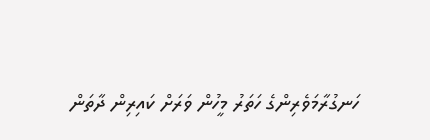ހަނގުރާމަވެރިންގެ ހަތަރު މީހުން ވަރަށް ކައިރިން ދާތަން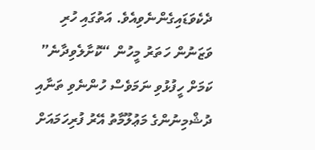ދެކެވަޑައިގެންނެވިއެވެ. އަތުގައި ހުރި ވަޒަނުން ހަތަރު މީހުން “ކޮށާލެވިދާނެ” ކަމަށް ހީފުޅުވި ނަމަވެސް ހުންނެވި ތަނާއި ދުޝްމިނުންގެ މަޢުލޫމާތު އޭރު ފުރިހަމައަށް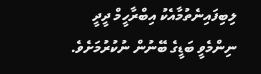ލިބިފައިނެތުމާއެކު އިބްރާހީމް ދީދީ ނިންމެވީ ބަޑީގެ ބޭނުން ނުކުރުމަށެވެ.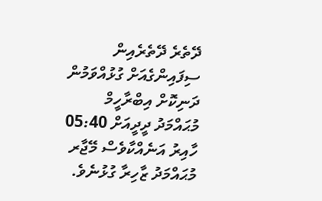ދޭތެރެ ދޭތެރެއިން ސިފައިންގެއަށް ގުޅުއްވަމުން ދަނިކޮށް އިބްރާހީމް މުޙައްމަދު ދީދީއަށް 05:40 ހާއިރު އަނެއްކާވެސް މޭޖާރ މުޙައްމަދު ޒާހިރާ ގުޅުނެވެ.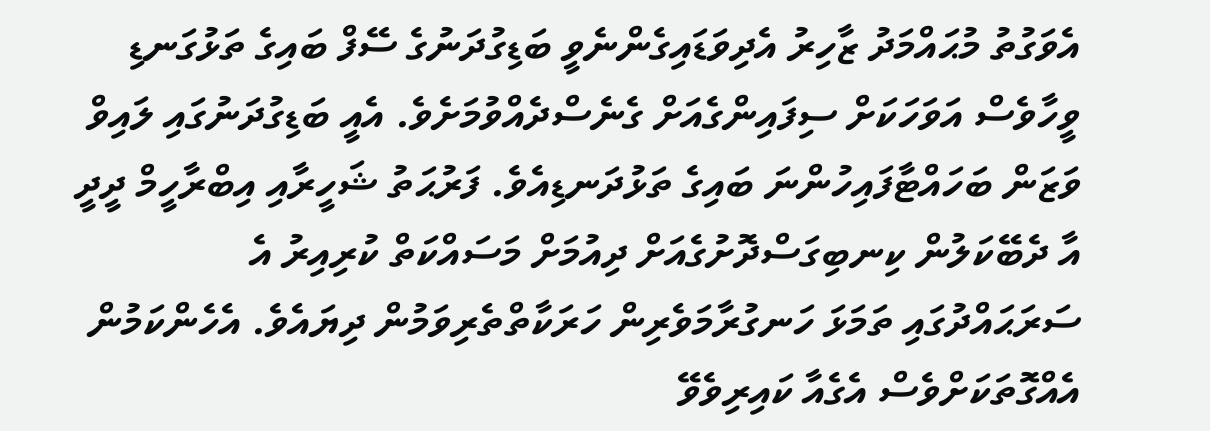އެވަގުތު މުޙައްމަދު ޒާހިރު އެދިވަޑައިގެންނެވީ ބަޑިގުދަނުގެ ސޭފް ބައިގެ ތަޅުގަނޑި ވީހާވެސް އަވަހަކަށް ސިފައިންގެއަށް ގެނެސްދެއްވުމަށެވެ. އެއީ ބަޑިގުދަނުގައި ލައިވް ވަޒަން ބަހައްޓާފައިހުންނަ ބައިގެ ތަޅުދަނޑިއެވެ. ފަރުޙަތު ޝަހީރާއި އިބްރާހީމް ދީދީ އާ ދެބޭކަލުން ކިނބިގަސްދޮށުގެއަށް ދިއުމަށް މަސައްކަތް ކުރިއިރު އެ ސަރަޙައްދުގައި ތަމަޅަ ހަނގުރާމަވެރިން ހަރަކާތްތެރިވަމުން ދިޔައެވެ. އެހެންކަމުން އެއްގޮތަކަށްވެސް އެގެއާ ކައިރިވެވޭ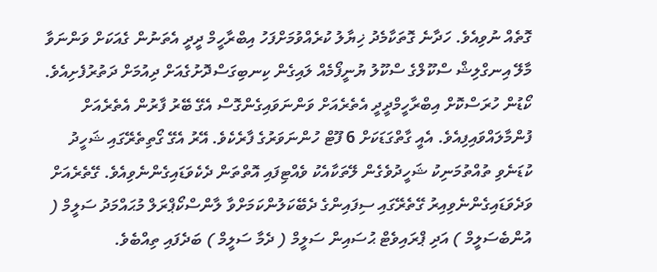ގޮތެއް ނުވިއެވެ. ހަދާނެ ގޮތަކާމެދު ޚިޔާލު ކުރެއްވުމަށްފަހު އިބްރާހީމް ދީދީ އެތަނުން ގެއަކަށް ވަންނަވާ މާލޭ އިނގްލިޝް ސްކޫލްގެ ސްކޫލު ޔުނީފޯމެއް ލައިގެން ކިނބިގަސްދޮށުގެއަށް ދިއުމަށް ދަތުރުފެށިއެވެ. ކޯޑުން ހުރަސްކޮށް އިބްރާހީމްދީދީ އެތެރެއަށް ވަންނަވައިގެންގޮސް އެގޭ ބޭރު ފާރުން އެތެރެއަށް ފުންމާލައްވައިފިއެވެ. އެއީ ގާތްގަޑަކަށް 6 ފޫޓް ހުންނަވަރުގެ ފާރެކެވެ. އޭރު އެގޭ ގޯތިތެރޭގައި ޝަހީދު ކުޑަނެވި ތުއްތުމަނިކު ޝަހީދުވެގެން ލޭތަކާއެކު ވެއްޓިފައި އޮތްތަން ދެކެވަޑައިގެންނެވިއެވެ. ގޭތެރެއަށް ވަދެވަޑައިގެންނެވިއިރު ގޭތެރޭގައި ސިފައިންގެ ދެބޭކަލުންކަމަށްވާ ލާންސްކޯޕްރަލް މުޙައްމަދު ސަލީމް ( އުންބެސަލީމް ) އަދި ޕްރައިވެޓް ޙުސައިން ސަލީމް ( ދެމާ ސަލީމް ) ބަދެފައި ތިއްބެވެ.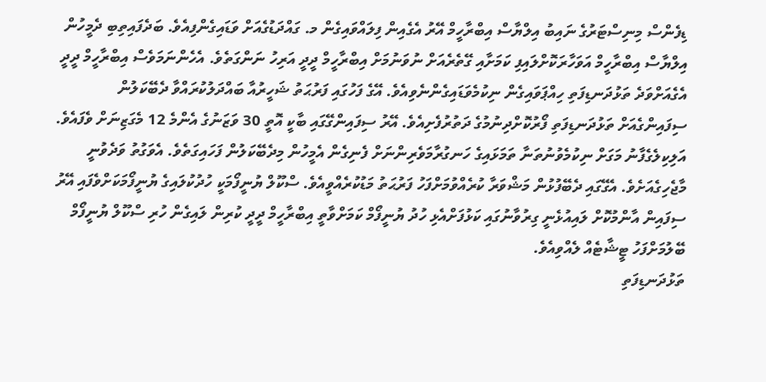ޑިފެންސް މިނިސްޓަރުގެ ނައިބު އިލްޔާސް އިބްރާހީމް އޭރު އެގެއިން ފިލައްވައިގެން މ. ގައްދަޑުގެއަށް ވަޑައިގެންފިއެވެ. ބަދެފައިތިބި ދެމީހުން އިލްޔާސް އިބްރާހީމް އަވަހާރަކޮށްލައިފި ކަމަށާއި ގޭތެރެއަށް ނުވަނުމަށް އިބްރާހީމް ދީދީ އަރިހު ނަންގަތެވެ. އެހެންނަމަވެސް އިބްރާހީމް ދީދީ އެގެއަށްވަދެ ތަޅުދަނޑިފަތި ހިއްޕަވައިގެން ނިކުމެވަޑައިގެންނެވިއެވެ. އޭގެ ފަހުގައި ފަރުޙަތު ޝަހީރުއާ ބައްދަލުކުރައްވާ ދެބޭކަލުން ސިފައިންގެއަށް ތަޅުދަނޑިފަތި ފޯރުކޮށްދިނުމުގެ ދަތުރުފެށިއެވެ. އޭރު ސިފައިންގޭގައި ބާކީ އޮތީ 30 ވަޒަނުގެ އެންމެ 12 މެގަޒިނަށް ވެފައެވެ.
އަލިކިލެގެފާނު މަގަށް ނިކުމެވުނުތަނާ ތަމަޅައިގެ ހަނގުރާމަވެރިންނަށް ފެނިގެން އެމީހުން މިދެބޭކަލުން ފަހައިގަތެވެ. އެވަގުތު ވަދެވުނީ މާޖެހިގެއަށެވެ. އެގޭގައި ދެބޭފުޅުން މަޝްވަރާ ކުރެއްވުމަށްފަހު ފަރުޙަތު މަޑުކުރެއްވީއެވެ. ސްކޫލް ޔުނީފޯމަކީ ހުދުކުލައިގެ ޔުނީފޯމަކަށްވެފައި އޭރު ސިފައިން އާންމުކޮށް ލައިއުޅެނީ ގިރުވާނުގައި ކަޅުފަށްއެޅި ހުދު ޔުނީފޯމް ކަމަށްވާތީ އިބްރާހީމް ދީދީ ކުރިން ލައިގެން ހުރި ސްކޫލް ޔުނީފޯމް ބޭލުމަށްފަހު ޓީޝާޓެއް ލެއްވިއެވެ.
ތަޅުދަނޑިފަތި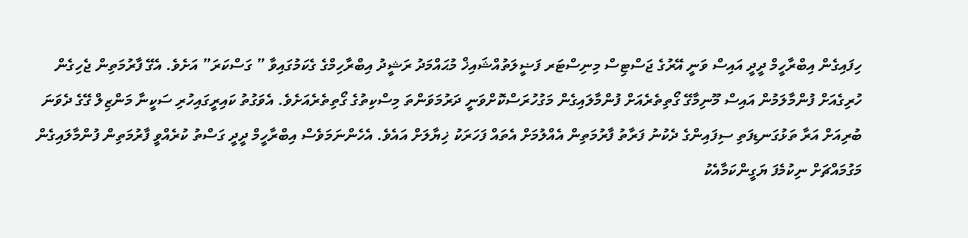ހިފައިގެން އިބްރާހީމް ދީދީ އައިސް ވަނީ އޭރުގެ ޖަސްޓިސް މިނިސްޓަރ ފަޟީލަތުއްޝައިޚް މުޙައްމަދު ރަޝީދު އިބްރާހިމްގެ ގެކަމުގައިވާ ” ގަސްކަރަ” އަށެވެ. އެގޭ ފާރުމަތިން ޖެހިގެން ހުރިގެއަށް ފުންމާލަމުން އައިސް މޫނިމާގޭ ގޯތިތެރެއަށް ފުންމާލައިގެން މަގުހުރަސްކޮށްވަނީ ދަރުމަވަންތަ މިސްކިތުގެ ގޯތިތެރެއަށެވެ. އެވަގުތު ކައިރީގައިހުރި ސަކީނާ މަންޒިލް ގޭގެ ދެވަނަ ބުރިއަށް އަރާ ތަޅުގަނޑިފަތި ސިފައިންގެ ދެކުނު ފަރާތު ފާރުމަތިން އެއްލުމަށް އެތައް ފަހަރަކު ޚިޔާލަށް އައެވެ. އެހެންނަމަވެސް އިބްރާހީމް ދީދީ ގަސްތު ކުރެއްވީ ފާރުމަތިން ފުންމާލައިގެން މަގުމައްޗަށް ނިކުމެފަ ޔަގީންކަމާއެކު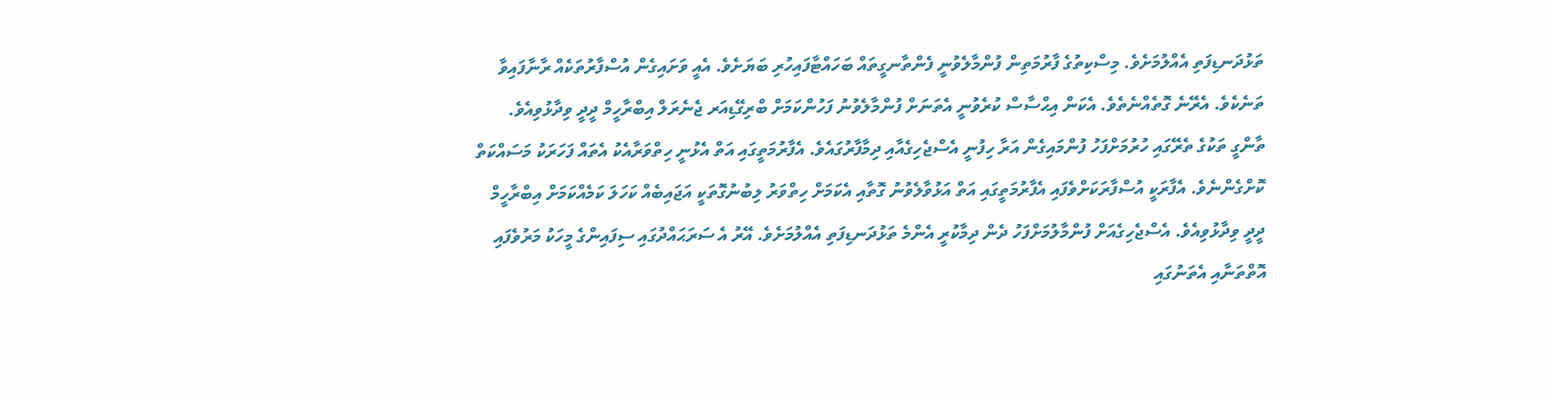ތަޅުދަނޑިފަތި އެއްލުމަށެވެ. މިސްކިތުގެ ފާރުމަތިން ފުންމާލެވުނީ ފެންތާނގީތައް ބަހައްޓާފައިހުރި ބަޔަށެވެ. އެއީ ވަށައިގެން އުސްފާރުތަކެއް ރާނާފައިވާ ތަނެކެވެ. އެރޭނެ ގޮތެއްނެތެވެ. އެކަން އިޙްސާސް ކުރެވުނީ އެތަނަށް ފުންމާލެވުނު ފަހުންކަމަށް ބްރިގޭޑިއަރ ޖެނެރަލް އިބްރާހީމް ދީދީ ވިދާޅުވިއެވެ.
ތާންގީ ތަކުގެ ތެރޭގައި ހުރުމަށްފަހު ފުންމައިގެން އަރާ ހިފުނީ އެސްޖެހިގެއާއި ދިމާފާރުގައެވެ. އެފާރުމަތީގައި އަތް އެޅުނީ ހިތްވަރާއެކު އެތައް ފަހަރަކު މަސައްކަތް ކޮށްގެންނެވެ. އެފާރަކީ އުސްފާރަކަށްވެފައި އެފާރުމަތީގައި އަތް އަޅުވާލެވުނު ގޮތާއި އެކަމަށް ހިތްވަރު ލިބުނުގޮތަކީ އަޖައިބެއް ކަހަލަ ކަމެއްކަމަށް އިބްރާހީމް ދީދީ ވިދާޅުވިއެވެ. އެސްޖެހިގެއަށް ފުންމާލުމަށްފަހު ދެން ދިމާކުރީ އެންމެ ތަޅުދަނޑިފަތި އެއްލުމަށެވެ. އޭރު އެ ސަރަޙައްދުގައި ސިފައިންގެ މީހަކު މަރުވެފައި އޮތްތަނާއި އެތަނުގައި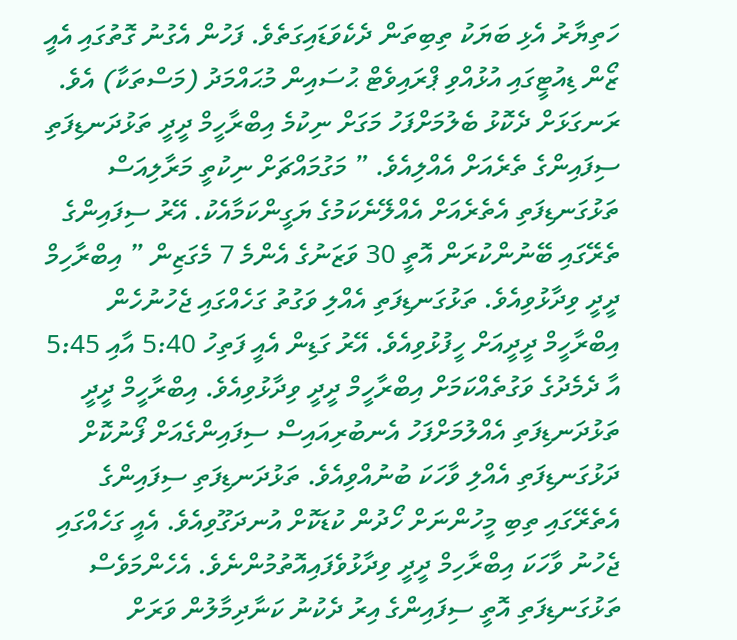ހަތިޔާރު އެޅި ބަޔަކު ތިބިތަން ދެކެވަޑައިގަތެވެ. ފަހުން އެގުނު ގޮތުގައި އެއީ ޒޯން ޑިއުޓީގައި އުޅުއްވި ޕްރައިވެޓް ޙުސައިން މުޙައްމަދު (މަސްތަކާ) އެވެ.
ރަނގަޅަށް ދެކޮޅު ބެލުމަށްފަހު މަގަށް ނިކުމެ އިބްރާހީމް ދީދީ ތަޅުދަނޑިފަތި ސިފައިންގެ ތެރެއަށް އެއްލިއެވެ. ” މަގުމައްޗަށް ނިކުތީ މަރާލިއަސް ތަޅުގަނޑިފަތި އެތެރެއަށް އެއްލޭނެކަމުގެ ޔަގީންކަމާއެކު. އޭރު ސިފައިންގެ ތެރޭގައި ބޭނުންކުރަން އޮތީ 30 ވަޒަނުގެ އެންމެ 7 މެގަޒިން ” އިބްރާހިމް ދީދީ ވިދާޅުވިއެވެ. ތަޅުގަނޑިފަތި އެއްލި ވަގުތު ގަހެއްގައި ޖެހުނުހެން އިބްރާހީމް ދީދީއަށް ހީފުޅުވިއެވެ. އޭރު ގަޑިން އެއީ ފަތިހު 5:40 އާއި 5:45 އާ ދެމެދުގެ ވަގުތެއްކަމަށް އިބްރާހީމް ދީދީ ވިދާޅުވިއެވެ. އިބްރާހީމް ދީދީ ތަޅުދަނޑިފަތި އެއްލުމަށްފަހު އެނބުރިއައިސް ސިފައިންގެއަށް ފޯނުކޮށް ދަޅުގަނޑިފަތި އެއްލި ވާހަކަ ބުނުއްވިއެވެ. ތަޅުދަނޑިފަތި ސިފައިންގެ އެތެރޭގައި ތިބި މީހުންނަށް ހޯދުން ކުޑަކޮށް އުނދަގޫވިއެވެ. އެއީ ގަހެއްގައި ޖެހުނު ވާހަކަ އިބްރާހިމް ދީދީ ވިދާޅުވެފައިއޮތުމުންނެވެ. އެހެންމަވެސް ތަޅުގަނޑިފަތި އޮތީ ސިފައިންގެ އިރު ދެކުނު ކަނާދިމާލުން ވަރަށް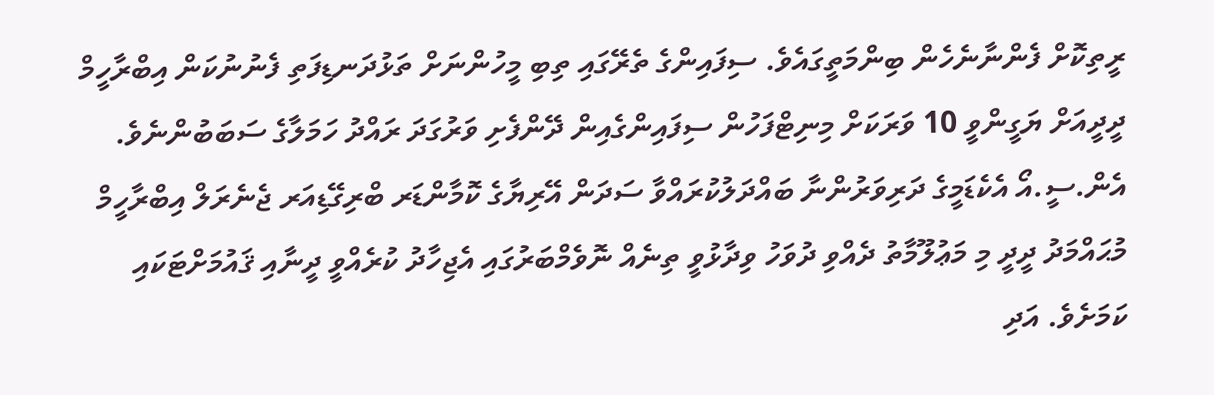ރީތިކޮށް ފެންނާނެހެން ބިންމަތީގައެވެ. ސިފައިންގެ ތެރޭގައި ތިބި މީހުންނަށް ތަޅުދަނޑިފަތި ފެނުނުކަން އިބްރާހީމް ދީދީއަށް ޔަގީންވީ 10 ވަރަކަށް މިނިޓްފަހުން ސިފައިންގެއިން ދޭންފެށި ވަރުގަދަ ރައްދު ހަމަލާގެ ސަބަބުންނެވެ.
އެން.ސީ.އޯ އެކެޑަމީގެ ދަރިވަރުންނާ ބައްދަލުކުރައްވާ ސަދަން އޭރިޔާގެ ކޮމާންޑަރ ބްރިގޭޑިއަރ ޖެނެރަލް އިބްރާހީމް މުޙައްމަދު ދީދީ މި މަޢުލޫމާތު ދެއްވި ދުވަހު ވިދާޅުވީ ތިނެއް ނޮވެމްބަރުގައި އެޖިހާދު ކުރެއްވީ ދީނާއި ޤައުމަށްޓަކައި ކަމަށެވެ. އަދި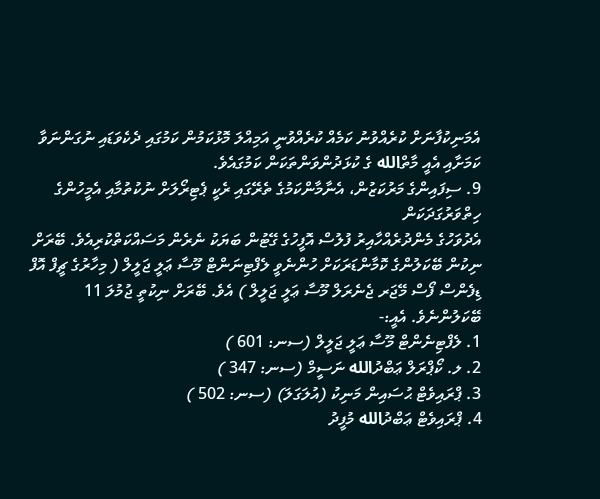އެމަނިކުފާނަށް ކުރެއްވުނު ކަމެއް ކުރެއްވުނީ އަމިއްލަ މޮޅުކަމުން ކަމުގައި ދެކެވަޑައި ނުގަންނަވާ ކަމަށާއި އެއީ މާތްالله ގެ ކުޅަދުންވަންތަކަން ކަމުގައެވެ.
9. ސިފައިންގެ މަރުކަޒުން، އެނާމާންކަމުގެ ތެރޭގައި ރެކީ ޕެޓިރޯލަށް ނުކުތުމާއި އެމީހުންގެ ހިތްވަރުގަދަކަން
އެދުވަހުގެ މެންދުރެއްހާއިރު ފުލުސް އޮފީހުގެ ގޭޓުން ބަޔަކު ނެރެން މަސައްކަތްކުރިއެވެ. ބޭރަށް ނިކުން ބޭކަލުންގެ ކޮމާންޑަރަކަށް ހުންނެވީ ލެފްޓިނަންޓް މޫސާ ޢަލީ ޖަލީލް ( މިހާރުގެ ޗީފް އޮފް ޑިފެންސް ފޯސް މޭޖަރ ޖެނެރަލް މޫސާ ޢަލީ ޖަލީލް ) އެވެ. ބޭރަށް ނިކުތީ ޖުމުލަ 11 ބޭކަލުންނެވެ. އެއީ:-
1. ލެފްޓިނެންޓް މޫސާ ޢަލީ ޖަލީލް (ސނ: 601 )
2. ލ. ކޯޕްރަލް ޢަބްދުالله ނަސީމް (ސނ: 347 )
3. ޕްރައިވެޓް ޙުސައިން މަނިކު (އުލަގަލަ) (ސނ: 502 )
4. ޕްރައިވެޓް ޢަބްދުالله މުފީދު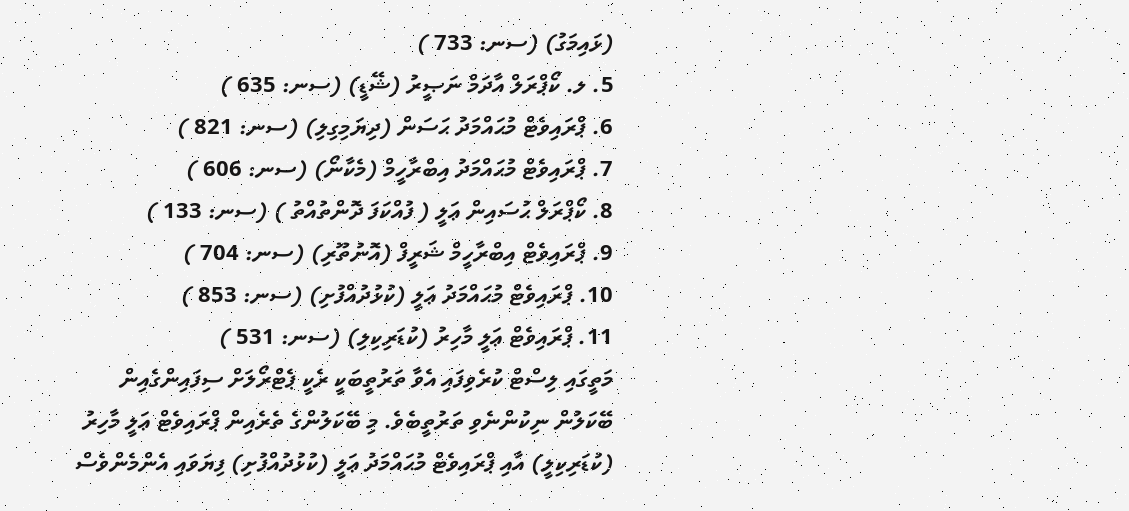(ޅައިމަގު) (ސނ: 733 )
5. ލ. ކޯޕްރަލް އާދަމް ނަޞީރު (ޝޭޑީ) (ސނ: 635 )
6. ޕްރައިވެޓް މުޙައްމަދު ޙަސަން (ދިޔަމިގިލި) (ސނ: 821 )
7. ޕްރައިވެޓް މުޙައްމަދު އިބްރާހީމް (މެކާނޯ) (ސނ: 606 )
8. ކޯޕްރަލް ޙުސައިން ޢަލީ ( ފުއްކަފަ ދޮންތުއްތު ) (ސނ: 133 )
9. ޕްރައިވެޓް އިބްރާހީމް ޝަރީފް (އޮނުތޫރި) (ސނ: 704 )
10. ޕްރައިވެޓް މުޙައްމަދު ޢަލީ (ކުޅުދުއްފުށި) (ސނ: 853 )
11. ޕްރައިވެޓް ޢަލީ މާހިރު (ކުޑަރިކިލި) (ސނ: 531 )
މަތީގައި ލިސްޓް ކުރެވިފައި އެވާ ތަރުތީބަކީ ރެކީ ޕެޓްރޯލަށް ސިފައިންގެއިން ބޭކަލުން ނިކުންނެވި ތަރުތީބެވެ. މި ބޭކަލުންގެ ތެރެއިން ޕްރައިވެޓް ޢަލީ މާހިރު (ކުޑަރިކިލީ) އާއި ޕްރައިވެޓް މުޙައްމަދު ޢަލީ (ކުޅުދުއްފުށި) ފިޔަވައި އެންމެންވެސް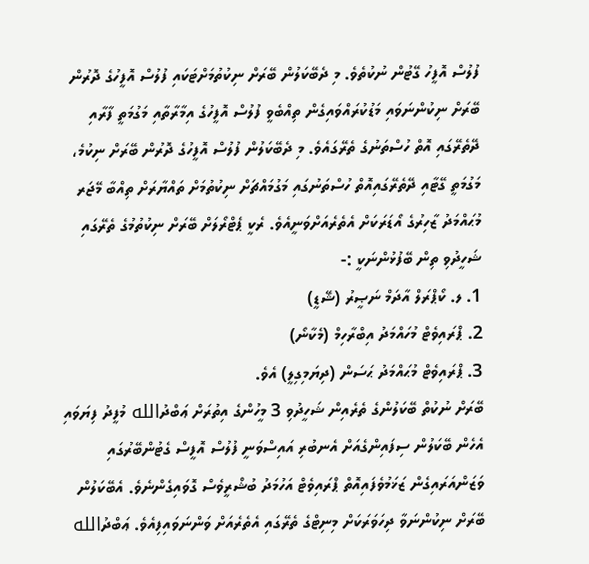ފުލުސް އޮފީހު ގޭޓުން ނުކުތެވެ. މި ދެބޭކަލުން ބޭރަށް ނިކުތުމަށްޓަކައި ފުލުސް އޮފީހުގެ ދޮރުން ބޭރަށް ނިކުންނަވައި މަޑުކުރައްވައިގެން ތިއްބެވީ ފުލުސް އޮފީހުގެ އިމާރާތާއި މަގުމަތީ ފާރާއި ދޭތެރޭގައި އޮތް ހުސްތަނުގެ ތެރޭގައެވެ. މި ދެބޭކަލުން ފުލުސް އޮފީހުގެ ދޮރުން ބޭރަށް ނިކުމެ، މަގުމަތީ ގޭޓާއި ދޭތެރޭގައިއޮތް ހުސްތަނުގައި މަގުމައްޗަށް ނިކުތުމަށް ތައްޔާރަށް ތިއްބާ މޭޖަރ މުޙައްމަދު ޒާހިރުގެ އޯޑަރަކަށް އެތެރެއަށްވަނީއެވެ. ރެކީ ޕެޓްރޯލަށް ބޭރަށް ނިކުތުމުގެ ތެރޭގައި ޝަހީދުވި ތިން ބޭފުޅުންނަކީ :-
1. ލ. ކޯޕްރަލް އާދަމް ނަޞީރު (ޝޭޑީ)
2. ޕްރައިވެޓް މުހައްމަދު އިބްރާހިމް (މެކާނޯ)
3. ޕްރައިވެޓް މުޙައްމަދު ޙަސަން (ދިޔަމިގިލީ) އެވެ.
ބޭރަށް ނުކުތް ބޭކަލުންގެ ތެރެއިން ޝަހީދުވި 3 މީހުންގެ އިތުރަށް ޢަބްދުالله މުފީދު ފިޔަވައި އެހެން ބޭކަލުން ސިފައިންގެއަށް އެނބުރި އައިސްވަނީ ފުލުސް އޮފީސް ގެޓުންބޭރުގައި ވަޒަންއަރައިގެން ޒަޚަމުވެފައިއޮތް ޕްރައިވެޓް އަހުމަދު ބުޝްރީވެސް ގޮވައިގެންނެވެ. އެބޭކަލުން ބޭރަށް ނިކުންނަވާ ދިހަވަރަކަށް މިނިޓްގެ ތެރޭގައި އެތެރެއަށް ވަންނަވައިފިއެވެ. ޢަބްދުالله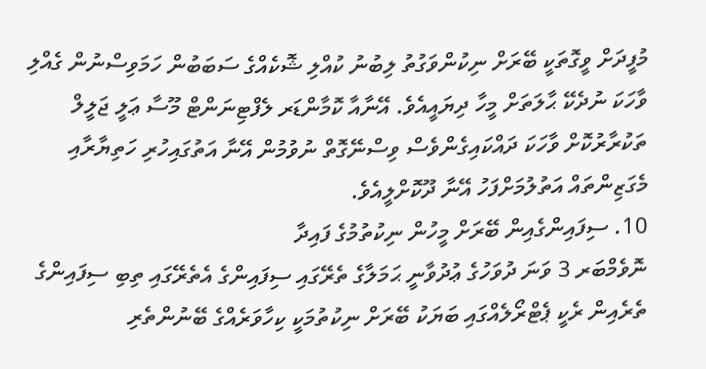މުފީދަށް ވީގޮތަކީ ބޭރަށް ނިކުންވަގުތު ލިބުނު ކުއްލި ޝޮކެއްގެ ސަބަބުން ހަމަވިސްނުން ގެއްލި ވާހަކަ ނުދެކޭ ޙާލަތަށް މީހާ ދިޔައީއެވެ. އޭނާއާ ކޮމާންޑަރ ލެފްޓިނަންޓް މޫސާ ޢަލީ ޖަލީލް ތަކުރާރުކޮށް ވާހަކަ ދައްކައިގެންވެސް ވިސްނޭގޮތް ނުވުމުން އޭނާ އަތުގައިހުރި ހަތިޔާރާއި މެގަޒިންތައް އަތުލުމަށްފަހު އޭނާ ދޫކޮށްލީއެވެ.
10. ސިފައިންގެއިން ބޭރަށް މީހުން ނިކުތުމުގެ ފައިދާ
ނޮވެމްބަރ 3 ވަނަ ދުވަހުގެ ޢުދުވާނީ ޙަމަލާގެ ތެރޭގައި ސިފައިންގެ އެތެރޭގައި ތިބި ސިފައިންގެ ތެރެއިން ރެކީ ޕެޓްރޯލެއްގައި ބަޔަކު ބޭރަށް ނިކުތުމަކީ ކިހާވަރެއްގެ ބޭނުންތެރި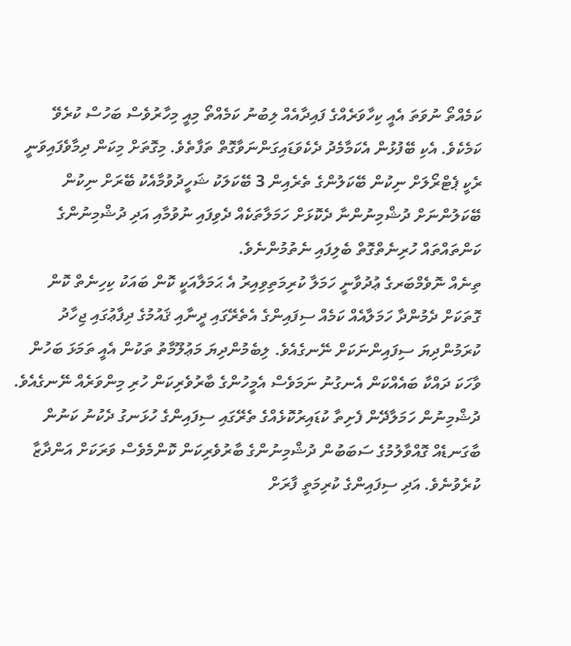ކަމެއްތޯ ނުވަތަ އެއީ ކިހާވަރެއްގެ ފައިދާއެއް ލިބުނު ކަމެއްތޯ މިއީ މިހާރުވެސް ބަހުސް ކުރެވޭ ކަމެކެވެ. އެކި ބޭފުޅުން އެކަމާމެދު ދެކެވަޑައިގަންނަވާގޮތް ތަފާތެވެ. މިގޮތަށް މިކަން ދިމާވެފައިވަނީ ރެކީ ޕެޓްރޯލަށް ނިކުން ބޭކަލުންގެ ތެރެއިން 3 ބޭކަލަކު ޝަހީދުވުމާއެކު ބޭރަށް ނިކުން ބޭކަލުންނަށް ދުޝްމިނުންނާ ދެކޮޅަށް ހަމަލާތަކެއް ދެވިފައި ނުވުމާއި އަދި ދުޝްމިނުންގެ ކަންތައްތައް ހުރިނެތްގޮތް ބެލިފައި ނެތުމުންނެވެ.
ތިނެއް ނޮވެމްބަރގެ ޢުދުވާނީ ހަމަލާ ކުރިމަތިވިއިރު އެ ޙަމަލާއަކީ ކޮން ބައަކު ކިހިނެތް ކޮން ގޮތަކަށް ދެމުންދާ ހަމަލާއެއް ކަމެއް ސިފައިންގެ އެތެރޭގައި ދީނާއި ޤައުމުގެ ދިފާޢުގައި ޖިހާދު ކުރަމުންދިޔަ ސިފައިންނަކަށް ނޭނގެއެވެ. ލިބެމުންދިޔަ މަޢުލޫމާތު ތަކުން އެއީ ތަމަޅަ ބަހުން ވާހަކަ ދައްކާ ބައެއްކަން އެނގުނު ނަމަވެސް އެމީހުންގެ ބާރުވެރިކަން ހުރި މިންވަރެއް ނޭނގެއެވެ. ދުޝްމިނުން ހަމަލާދޭން ފެށިތާ ކުޑައިރުކޮޅެއްގެ ތެރޭގައި ސިފައިންގެ ހުޅަނގު ދެކުނު ކަނުން ބާގަނޑެއް ގޮއްވާލުމުގެ ސަބަބުން ދުޝްމިނުންގެ ބާރުވެރިކަން ކޮންމެވެސް ވަރަކަށް އަންދާޒާ ކުރެވުނެވެ. އަދި ސިފައިންގެ ކުރިމަތީ ފާރަށް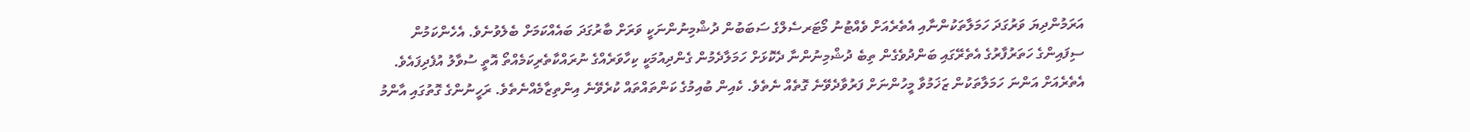އަރަމުންދިޔަ ވަރުގަދަ ހަމަލާތަކުންނާއި އެތެރެއަށް ވެއްޓުނު މޯޓަރސެލްގެ ސަބަބުން ދުޝްމިނުންނަކީ ވަރަށް ބާރުގަދަ ބައެއްކަމަށް ބެލެވުނެވެ. އެހެންކަމުން ސިފައިންގެ ހަތަރުފާރުގެ އެތެރޭގައި ބަންދުވެގެން ތިބެ ދުޝްމިނުންނާ ދެކޮޅަށް ހަމަލާދެމުން ގެންދިއުމަކީ ކިހާވަރެއްގެ ނުރައްކާތެރިކަމެއްތޯ އޮތީ ސުވާލު އުފެދިފައެވެ. އެތެރެއަށް އަންނަ ހަމަލާތަކުން ޒަޚަމުވާ މީހުންނަށް ފަރުވާދެވޭނެ ގޮތެއް ނެތެވެ. ކެއިން ބުއިމުގެ ކަންތައްތައް ކުރެވޭނެ އިންތިޒާމެއްނެތެވެ. ރަހީނުންގެ ގޮތުގައި އާންމު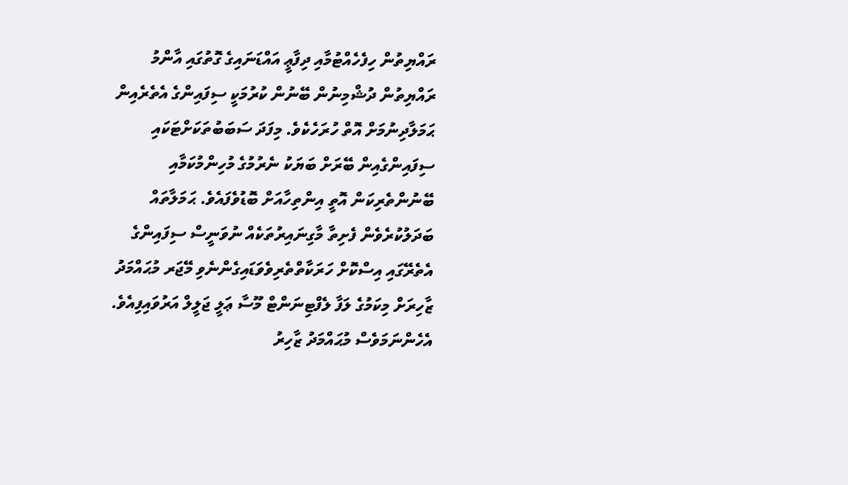ރައްޔިތުން ހިފެހެއްޓުމާއި ދިފާޢީ އައްޑަނައިގެ ގޮތުގައި އާންމު ރައްޔިތުން ދުޝްމިނުން ބޭނުން ކުރުމަކީ ސިފައިންގެ އެތެރެއިން ޙަމަލާދިނުމަށް އޮތް ހުރަހެކެވެ. މިފަދަ ސަބަބުތަކަށްޓަކައި ސިފައިންގެއިން ބޭރަށް ބަޔަކު ނެރުމުގެ މުހިންމުކަމާއި ބޭނުންތެރިކަން އޮތީ އިންތިހާއަށް ބޮޑުވެފައެވެ. ޙަމަލާތައް ބަދަލުކުރެވެން ފެށިތާ މާގިނައިރުތަކެއް ނުވަނީސް ސިފައިންގެ އެތެރޭގައި އިސްކޮށް ހަރަކާތްތެރިވެވަޑައިގެންނެވި މޭޖަރ މުޙައްމަދު ޒާހިރަށް މިކަމުގެ ލަފާ ލެފްޓިނަންޓް މޫސާ ޢަލީ ޖަލީލް އަރުވައިފިއެވެ. އެހެންނަމަވެސް މުޙައްމަދު ޒާހިރު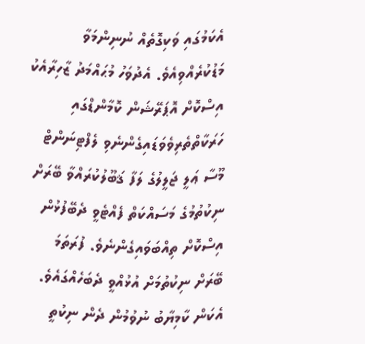އެކަމުގައި ވަކިގޮތެއް ނުނިންމަވާ މަޑުކުރެއްވިއެވެ. އެދުވަހު މުޙައްމަދު ޒާހިރާއެކު އިސްކޮށް އޮޕަރޭޝަން ކޮމާންޑްގައި ހަރަކާތްތެރިވެވަޑައިގެންނެވި ލެފްޓިނަންޓް މޫސާ ޢަލީ ޖަލީލުގެ ލަފާ ޤަބޫލުކުރައްވާ ބޭރަށް ނިކުތުމުގެ މަސައްކަތް ފެއްޓެވީ ދެބޭފުޅުން އިސްކޮށް ތިއްބަވައިގެންނެވެ. ފުރަތަމަ ބޭރަށް ނިކުތުމަށް އުޅުއްވީ ދެބަހެއްގައެވެ. އެކަން ކާމިޔާބު ނުވުމުން ދެން ނިކުތީ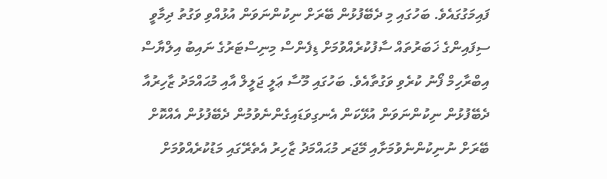ފައިމަގުގައެވެ. ބަހުގައި މި ދެބޭފުޅުން ބޭރަށް ނިކުންނަވަން އުޅުއްވި ވަގުތު ދިމާވީ ސިފައިންގެ ޚަބަރުތައް ސާފުކުރެއްވުމަށް ޑިފެންސް މިނިސްޓަރުގެ ނައިބު އިލްޔާސް އިބްރާހިމް ފޯނު ކުރެވި ވަގުތާއެވެ. ބަހުގައި މޫސާ ޢަލީ ޖަލީލް އާއި މުޙައްމަދު ޒާހިރުއާ ދެބޭފުޅުން ނިކުންނަވަން އުޅޭކަން އެނގިވަޑައިގެންނެވުމުން ދެބޭފުޅުން އެއްކޮށް ބޭރަށް ނުނިކުންނެވުމަށާއި މޭޖަރ މުޙައްމަދު ޒާހިރު އެތެރޭގައި މަޑުކުރެއްވުމަށް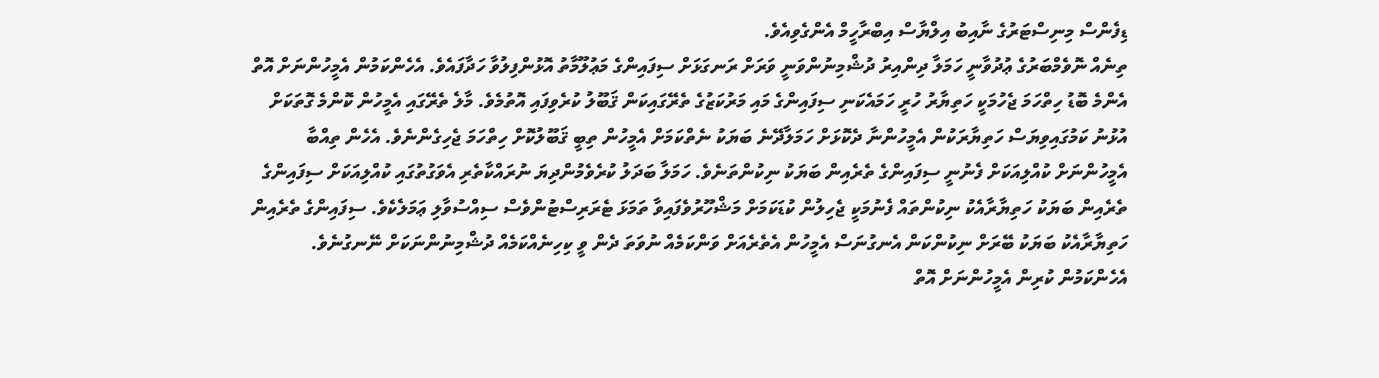ޑިފެންސް މިނިސްޓަރުގެ ނާއިބު އިލްޔާސް އިބްރާހީމް އެންގެވިއެވެ.
ތިނެއް ނޮވެމްބަރުގެ ޢުދުވާނީ ހަމަލާ ދިންއިރު ދުޝްމިނުންވަނީ ވަރަށް ރަނގަޅަށް ސިފައިންގެ މަޢުލޫމާތު އޮޅުންފިލުވާ ހަދާފައެވެ. އެހެންކަމުން އެމީހުންނަށް އޮތް އެންމެ ބޮޑު ހިތްހަމަ ޖެހުމަކީ ހަތިޔާރު ހުރީ ހަމައެކަނި ސިފައިންގެ މައި މަރުކަޒުގެ ތެރޭގައިކަން ޤަބޫލު ކުރެވިފައި އޮތުމެވެ. މާލެ ތެރޭގައި އެމީހުން ކޮންމެ ގޮތަކަށް އުޅުނު ކަމުގައިވިޔަސް ހަތިޔާރަކުން އެމީހުންނާ ދެކޮޅަށް ހަމަލާދޭނެ ބަޔަކު ނެތްކަމަށް އެމީހުން ތިބީ ޤަބޫލުކޮށް ހިތްހަމަ ޖެހިގެންނެވެ. އެހެން ތިއްބާ އެމީހުންނަށް ކުއްލިއަކަށް ފެނުނީ ސިފައިންގެ ތެރެއިން ބަޔަކު ނިކުންތަނެވެ. ހަމަލާ ބަދަލު ކުރެވެމުންދިޔަ ނުރައްކާތެރި އެވަގުތުގައި ކުއްލިއަކަށް ސިފައިންގެ ތެރެއިން ބަޔަކު ހަތިޔާރާއެކު ނިކުންތައް ފެނުމަކީ ޖެހިލުން ކުޑަކަމަށް މަޝްހޫރުވެފައިވާ ތަމަޅަ ޓެރަރިސްޓުންވެސް ސިއްސުވާލި ޢަމަލެކެވެ. ސިފައިންގެ ތެރެއިން ހަތިޔާރާއެކު ބަޔަކު ބޭރަށް ނިކުންކަން އެނގުނަސް އެމީހުން އެތެރެއަށް ވަންކަމެއް ނުވަތަ ދެން ވީ ކިހިނެއްކަމެއް ދުޝްމިނުންނަކަށް ނޭނގުނެވެ. އެހެންކަމުން ކުރިން އެމީހުންނަށް އޮތް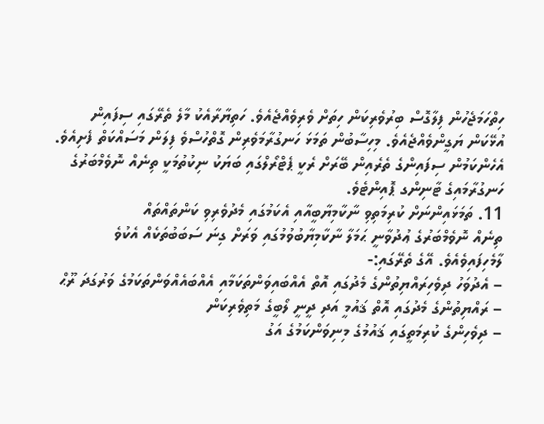ހިތްހަމަޖެހުން ފިލާގޮސް ބިރުވެރިކަން ހިތަށް ވެރިވެއްޖެއެވެ. ހަތިޔާރާއެކު މާލެ ތެރޭގައި ސިފައިން އުޅޭކަން ޔަގީންވެއްޖެއެވެ. މިހިސާބުން ތަމަޅަ ހަނގުރާމަވެރިން ގޮތްހުސްވެ ފިލަން މަސައްކަތް ފެށިއެވެ. އެހެންކަމުން ސިފައިންގެ ތެރެއިން ބޭރަށް ރެކީ ޕެޓްރޯލްގައި ބަޔަކު ނިކުތުމަކީ ތިނެއް ނޮވެމްބަރުގެ ހަނގުރާމައިގެ ޓާނިންގ ޕޮއިންޓެވެ.
11. ތަމަޅައިންނަށް ކުރިމަތިވި ނާކާމިޔާބީއާއި އެކަމުގައި މެދުވެރިވި ކަންތައްތައް
ތިނެއް ނޮވެމްބަރުގެ ޢުދުވާނީ ޙަމަލާ ނާކާމިޔާބުވުމުގައި ވަރަށް ގިނަ ސަބަބުތަކެއް އެކުވެ ލާމެހިފައިވެއެވެ. އޭގެ ތެރޭގައި:-
– އެދުވަހު ދިވެހިރައްޔިތުންގެ މެދުގައި އޮތް އެއްބައިވަންތަކަމާއި އެއްބައެއްވަންތަކަމުގެ ވަރުގަދަ ރޫޙް
– ރައްޔިތުންގެ މެދުގައި އޮތް ޤައުމީ އަދި ދީނީ ލޯބީގެ މަތިވެރިކަން
– ދިވެހިންގެ ކުރިމަތީގައި ޤައުމުގެ މިނިވަންކަމުގެ އަގު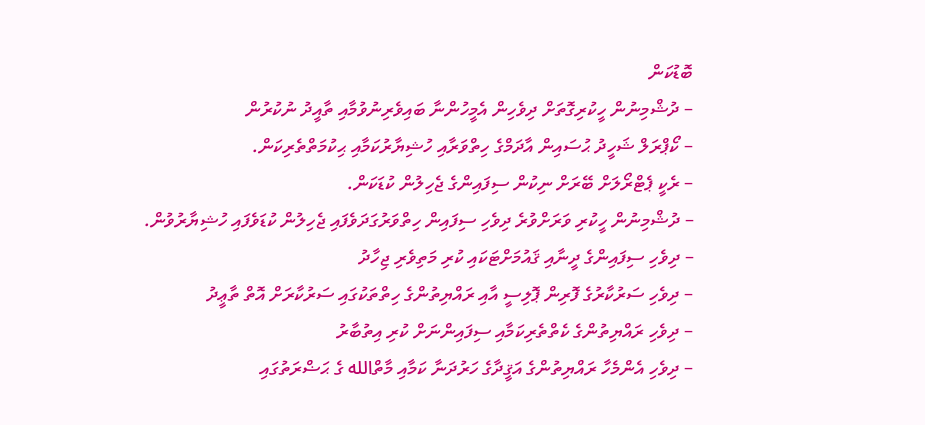ބޮޑުކަން
– ދުޝްމިނުން ހީކުރިގޮތަށް ދިވެހިން އެމީހުންނާ ބައިވެރިނުވުމާއި ތާއީދު ނުކުރުން
– ކޯޕްރަލް ޝަހީދު ޙުސައިން އާދަމްގެ ހިތްވަރާއި ހުޝިޔާރުކަމާއި ޙިކުމަތްތެރިކަން.
– ރެކީ ޕެޓްރޯލަށް ބޭރަށް ނިކުން ސިފައިންގެ ޖެހިލުން ކުޑަކަން.
– ދުޝްމިނުން ހީކުރި ވަރަށްވުރެ ދިވެހި ސިފައިން ހިތްވަރުގަދަވެފައި ޖެހިލުން ކުޑަވެފައި ހުޝިޔާރުވުން.
– ދިވެހި ސިފައިންގެ ދީނާއި ޤައުމަށްޓަކައި ކުރި މަތިވެރި ޖިހާދު
– ދިވެހި ސަރުކާރުގެ ފޮރިން ޕޮލިސީ އާއި ރައްޔިތުންގެ ހިތްތަކުގައި ސަރުކާރަށް އޮތް ތާޢީދު
– ދިވެހި ރައްޔިތުންގެ ކެތްތެރިކަމާއި ސިފައިންނަށް ކުރި އިތުބާރު
– ދިވެހި އެންމެހާ ރައްޔިތުންގެ އަޤީދާގެ ހަރުދަނާ ކަމާއި މާތްالله ގެ ޙަޟްރަތުގައި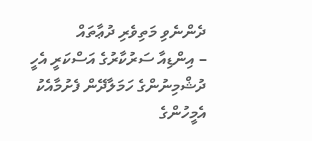ދެންނެވި މަތިވެރި ދުޢާތައް
– އިންޑިއާ ސަރުކާރުގެ އަސްކަރީ އެހީ
ދުޝްމިނުންގެ ހަމަލާދޭން ފެށުމާއެކު އެމީހުންގެ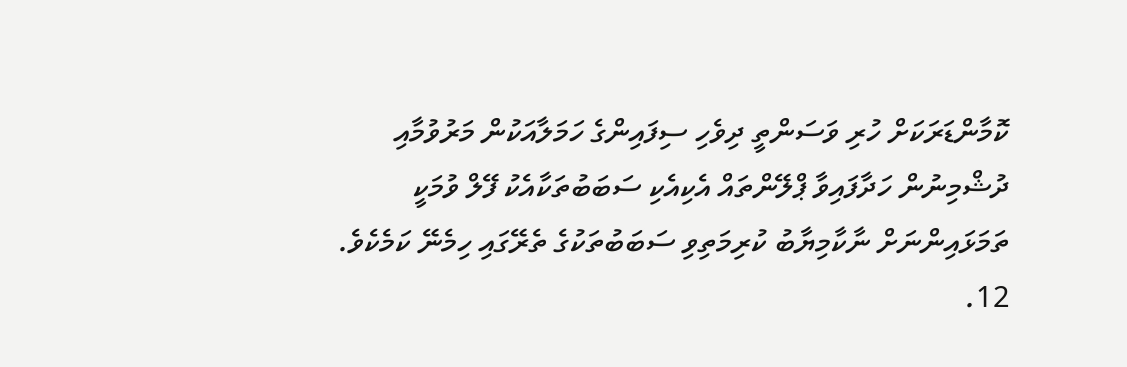ކޮމާންޑަރަކަށް ހުރި ވަސަންތީ ދިވެހި ސިފައިންގެ ހަމަލާއަކުން މަރުވުމާއި ދުޝްމިނުން ހަދާފައިވާ ޕްލޭންތައް އެކިއެކި ސަބަބުތަކާއެކު ފޭލް ވުމަކީ ތަމަޅައިންނަށް ނާކާމިޔާބު ކުރިމަތިވި ސަބަބުތަކުގެ ތެރޭގައި ހިމެނޭ ކަމެކެވެ.
12.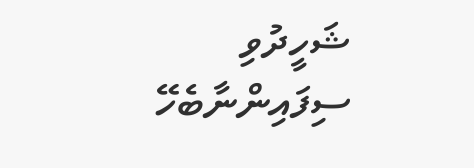ޝަހީދުވި ސިފައިންނާބެހޭ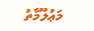މަޢުލޫމާތު